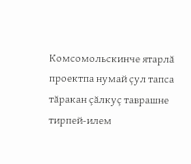Комсомольскинче ятарлă проектпа нумай çул тапса тăракан çăлкуç таврашне тирпей-илем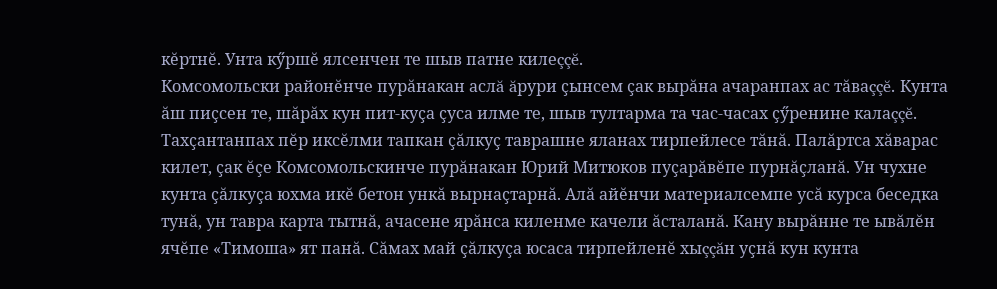кĕртнĕ. Унта кӳршĕ ялсенчен те шыв патне килеççĕ.
Комсомольски районĕнче пурăнакан аслă ăрури çынсем çак вырăна ачаранпах ас тăваççĕ. Кунта ăш пиçсен те, шăрăх кун пит-куçа çуса илме те, шыв тултарма та час-часах çӳренине калаççĕ. Тахçантанпах пĕр иксĕлми тапкан çăлкуç таврашне яланах тирпейлесе тăнă. Палăртса хăварас килет, çак ĕçе Комсомольскинче пурăнакан Юрий Митюков пуçарăвĕпе пурнăçланă. Ун чухне кунта çăлкуçа юхма икĕ бетон ункă вырнаçтарнă. Алă айĕнчи материалсемпе усă курса беседка тунă, ун тавра карта тытнă, ачасене ярăнса киленме качели ăсталанă. Кану вырăнне те ывăлĕн ячĕпе «Тимоша» ят панă. Сăмах май çăлкуçа юсаса тирпейленĕ хыççăн уçнă кун кунта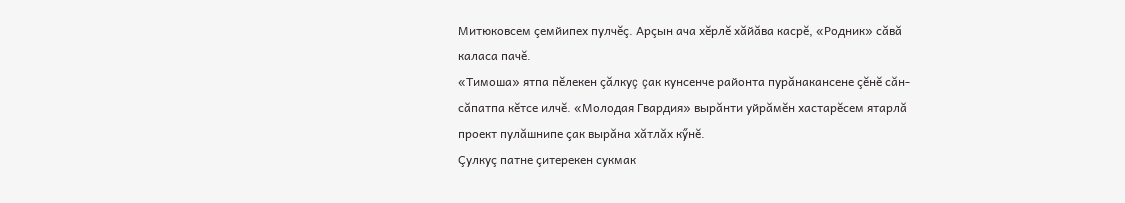Митюковсем çемйипех пулчĕç. Арçын ача хĕрлĕ хăйăва касрĕ, «Родник» сăвă каласа пачĕ.
«Тимоша» ятпа пĕлекен çăлкуç çак кунсенче районта пурăнакансене çĕнĕ сăн-сăпатпа кĕтсе илчĕ. «Молодая Гвардия» вырăнти уйрăмĕн хастарĕсем ятарлă проект пулăшнипе çак вырăна хăтлăх кӳнĕ.
Çулкуç патне çитерекен сукмак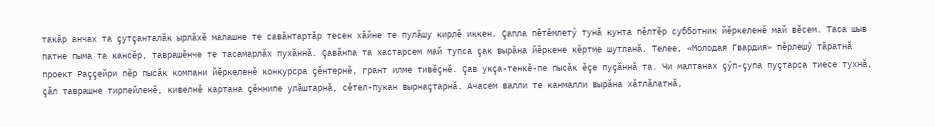такăр анчах та çутçанталăк ырлăхĕ малашне те савăнтартăр тесен хăйне те пулăшу кирлĕ иккен. Çапла пĕтĕмлетӳ тунă кунта пĕлтĕр субботник йĕркеленĕ май вĕсем. Таса шыв патне пыма та кансĕр, таврашĕнче те тасамарлăх пухăннă. Çавăнпа та хастарсем май тупса çак вырăна йĕркене кĕртме шутланă. Телее, «Молодая Гвардия» пĕрлешӳ тăратнă проект Раççейри пĕр пысăк компани йĕркеленĕ конкурсра çĕнтернĕ, грант илме тивĕçнĕ. Çав укçа-тенкĕ-пе пысăк ĕçе пуçăннă та. Чи малтанах çӳп-çупа пуçтарса тиесе тухнă, çăл таврашне тирпейленĕ, кивелнĕ картана çĕннипе улăштарнă, сĕтел-пукан вырнаçтарнă. Ачасем валли те канмалли вырăна хăтлăлатнă,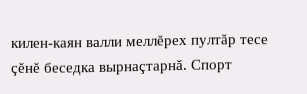килен-каян валли меллĕрех пултăр тесе çĕнĕ беседка вырнаçтарнă. Спорт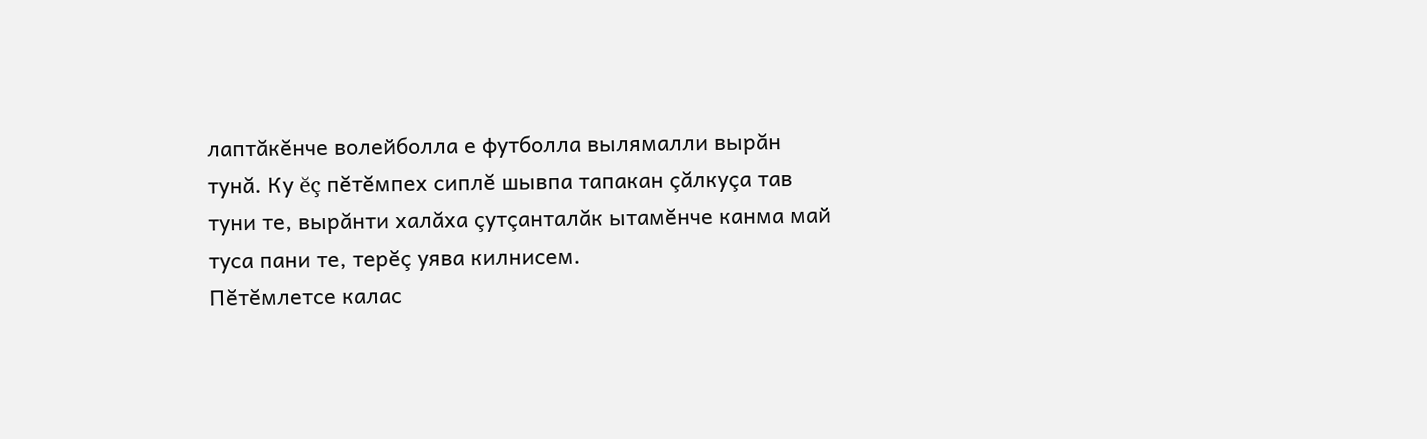лаптăкĕнче волейболла е футболла вылямалли вырăн тунă. Ку ĕç пĕтĕмпех сиплĕ шывпа тапакан çăлкуçа тав туни те, вырăнти халăха çутçанталăк ытамĕнче канма май туса пани те, терĕç уява килнисем.
Пĕтĕмлетсе калас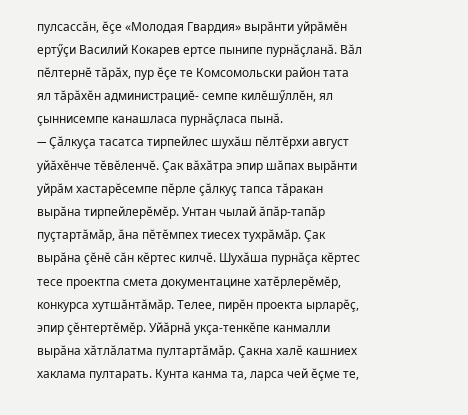пулсассăн, ĕçе «Молодая Гвардия» вырăнти уйрăмĕн ертӳçи Василий Кокарев ертсе пынипе пурнăçланă. Вăл пĕлтернĕ тăрăх, пур ĕçе те Комсомольски район тата ял тăрăхĕн администрациĕ- семпе килĕшӳллĕн, ял çыннисемпе канашласа пурнăçласа пынă.
— Çăлкуçа тасатса тирпейлес шухăш пĕлтĕрхи август уйăхĕнче тĕвĕленчĕ. Çак вăхăтра эпир шăпах вырăнти уйрăм хастарĕсемпе пĕрле çăлкуç тапса тăракан вырăна тирпейлерĕмĕр. Унтан чылай ăпăр-тапăр пуçтартăмăр, ăна пĕтĕмпех тиесех тухрăмăр. Çак вырăна çĕнĕ сăн кĕртес килчĕ. Шухăша пурнăçа кĕртес тесе проектпа смета документацине хатĕрлерĕмĕр, конкурса хутшăнтăмăр. Телее, пирĕн проекта ырларĕç, эпир çĕнтертĕмĕр. Уйăрнă укçа-тенкĕпе канмалли вырăна хăтлăлатма пултартăмăр. Çакна халĕ кашниех хаклама пултарать. Кунта канма та, ларса чей ĕçме те,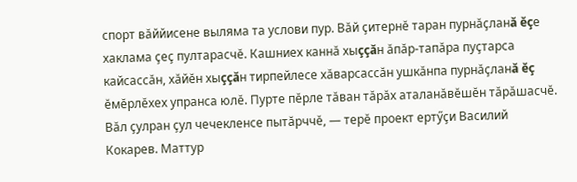спорт вăййисене выляма та услови пур. Вăй çитернĕ таран пурнăçланă ĕçе хаклама çеç пултарасчĕ. Кашниех каннă хыççăн ăпăр-тапăра пуçтарса кайсассăн, хăйĕн хыççăн тирпейлесе хăварсассăн ушкăнпа пурнăçланă ĕç ĕмĕрлĕхех упранса юлĕ. Пурте пĕрле тăван тăрăх аталанăвĕшĕн тăрăшасчĕ. Вăл çулран çул чечекленсе пытăрччĕ, — терĕ проект ертӳçи Василий Кокарев. Маттур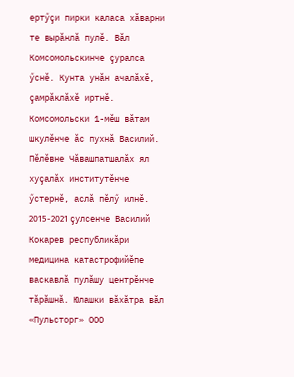ертӳçи пирки каласа хăварни те вырăнлă пулĕ. Вăл Комсомольскинче çуралса ӳснĕ. Кунта унăн ачалăхĕ, çамрăклăхĕ иртнĕ. Комсомольски 1-мĕш вăтам шкулĕнче ăс пухнă Василий. Пĕлĕвне Чăвашпатшалăх ял хуçалăх институтĕнче ӳстернĕ, аслă пĕлӳ илнĕ. 2015-2021 çулсенче Василий Кокарев республикăри медицина катастрофийĕпе васкавлă пулăшу центрĕнче тăрăшнă. Юлашки вăхăтра вăл «Пульсторг» ООО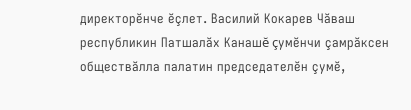директорĕнче ĕçлет. Василий Кокарев Чăваш республикин Патшалăх Канашĕ çумĕнчи çамрăксен обществăлла палатин председателĕн çумĕ,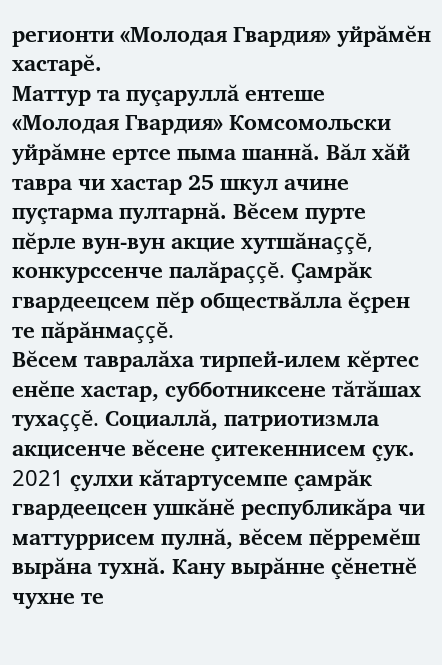регионти «Молодая Гвардия» уйрăмĕн хастарĕ.
Маттур та пуçаруллă ентеше «Молодая Гвардия» Комсомольски уйрăмне ертсе пыма шаннă. Вăл хăй тавра чи хастар 25 шкул ачине пуçтарма пултарнă. Вĕсем пурте пĕрле вун-вун акцие хутшăнаççĕ, конкурссенче палăраççĕ. Çамрăк гвардеецсем пĕр обществăлла ĕçрен те пăрăнмаççĕ.
Вĕсем тавралăха тирпей-илем кĕртес енĕпе хастар, субботниксене тăтăшах тухаççĕ. Социаллă, патриотизмла акцисенче вĕсене çитекеннисем çук. 2021 çулхи кăтартусемпе çамрăк гвардеецсен ушкăнĕ республикăра чи маттуррисем пулнă, вĕсем пĕрремĕш вырăна тухнă. Кану вырăнне çĕнетнĕ чухне те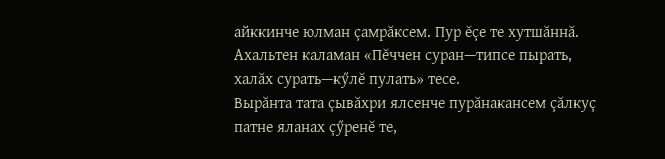айккинче юлман çамрăксем. Пур ĕçе те хутшăннă. Ахальтен каламан «Пĕччен суран—типсе пырать, халăх сурать—кӳлĕ пулать» тесе.
Вырăнта тата çывăхри ялсенче пурăнакансем çăлкуç патне яланах çӳренĕ те,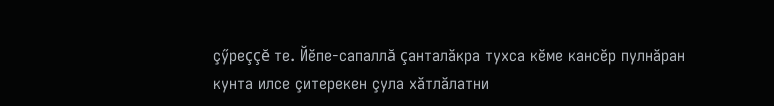çӳреççĕ те. Йĕпе-сапаллă çанталăкра тухса кĕме кансĕр пулнăран кунта илсе çитерекен çула хăтлăлатни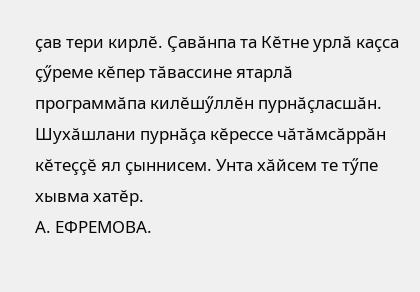çав тери кирлĕ. Çавăнпа та Кĕтне урлă каçса çӳреме кĕпер тăвассине ятарлă программăпа килĕшӳллĕн пурнăçласшăн. Шухăшлани пурнăçа кĕрессе чăтăмсăррăн кĕтеççĕ ял çыннисем. Унта хăйсем те тӳпе хывма хатĕр.
А. ЕФРЕМОВА.